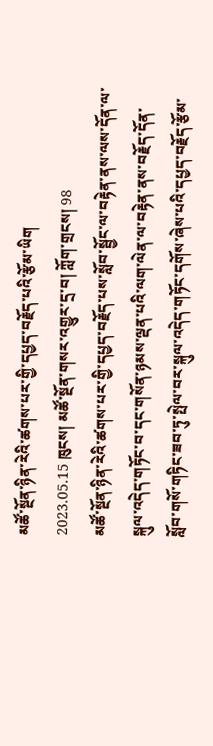མཚོ་སྔོན་ཉིན་རེའི་ཚགས་པར་གྱི་དཔྱད་བརྗོད་པའི་རྩོམ་ཡིག
2023.05.15 ཁུངས། མཚོ་སྔོན་གསར་འགྱུར་དྲ་བ། ཀློག་གྲངས། 98
མཚོ་སྔོན་ཉིན་རེའི་ཚགས་པར་གྱི་དཔྱད་བརྗོད་པས་སློབ་སྦྱོང་ལ་བརྟེན་ནས་ལས་དོན་ལ་སྐུལ་འདེད་གཏོང་བ་དང་གསོན་ཉམས་ལྡན་པའི་ལག་ལེན་ལ་བརྟེན་ནས་བརྗོད་དོན་སློབ་གསོ་གཏིང་ཟབ་ཏུ་སྤེལ་བར་སྐུལ་འདེད་གཏོང་དགོས་ཞེས་པའི་དཔྱད་བརྗོད་རྩོམ་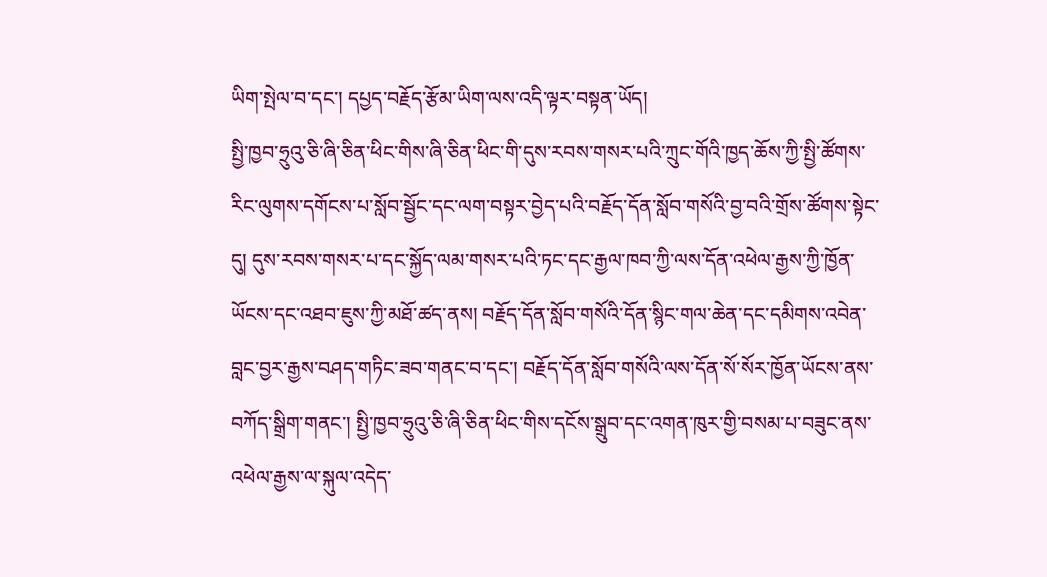ཡིག་སྤེལ་བ་དང་། དཔྱད་བརྗོད་རྩོམ་ཡིག་ལས་འདི་ལྟར་བསྟན་ཡོད།
སྤྱི་ཁྱབ་ཧྲུའུ་ཅི་ཞི་ཅིན་ཕིང་གིས་ཞི་ཅིན་ཕིང་གི་དུས་རབས་གསར་པའི་ཀྲུང་གོའི་ཁྱད་ཆོས་ཀྱི་སྤྱི་ཚོགས་རིང་ལུགས་དགོངས་པ་སློབ་སྦྱོང་དང་ལག་བསྟར་བྱེད་པའི་བརྗོད་དོན་སློབ་གསོའི་བྱ་བའི་གྲོས་ཚོགས་སྟེང་དུ། དུས་རབས་གསར་པ་དང་སྐྱོད་ལམ་གསར་པའི་ཏང་དང་རྒྱལ་ཁབ་ཀྱི་ལས་དོན་འཕེལ་རྒྱས་ཀྱི་ཁྱོན་ཡོངས་དང་འཐབ་ཇུས་ཀྱི་མཐོ་ཚད་ནས། བརྗོད་དོན་སློབ་གསོའི་དོན་སྙིང་གལ་ཆེན་དང་དམིགས་འབེན་བླང་བྱར་རྒྱས་བཤད་གཏིང་ཟབ་གནང་བ་དང་། བརྗོད་དོན་སློབ་གསོའི་ལས་དོན་སོ་སོར་ཁྱོན་ཡོངས་ནས་བཀོད་སྒྲིག་གནང་། སྤྱི་ཁྱབ་ཧྲུའུ་ཅི་ཞི་ཅིན་ཕིང་གིས་དངོས་སྒྲུབ་དང་འགན་ཁུར་གྱི་བསམ་པ་བཟུང་ནས་འཕེལ་རྒྱས་ལ་སྐུལ་འདེད་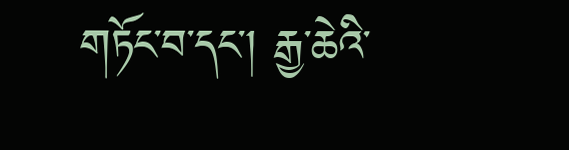གཏོང་བ་དང་། རྒྱ་ཆེའི་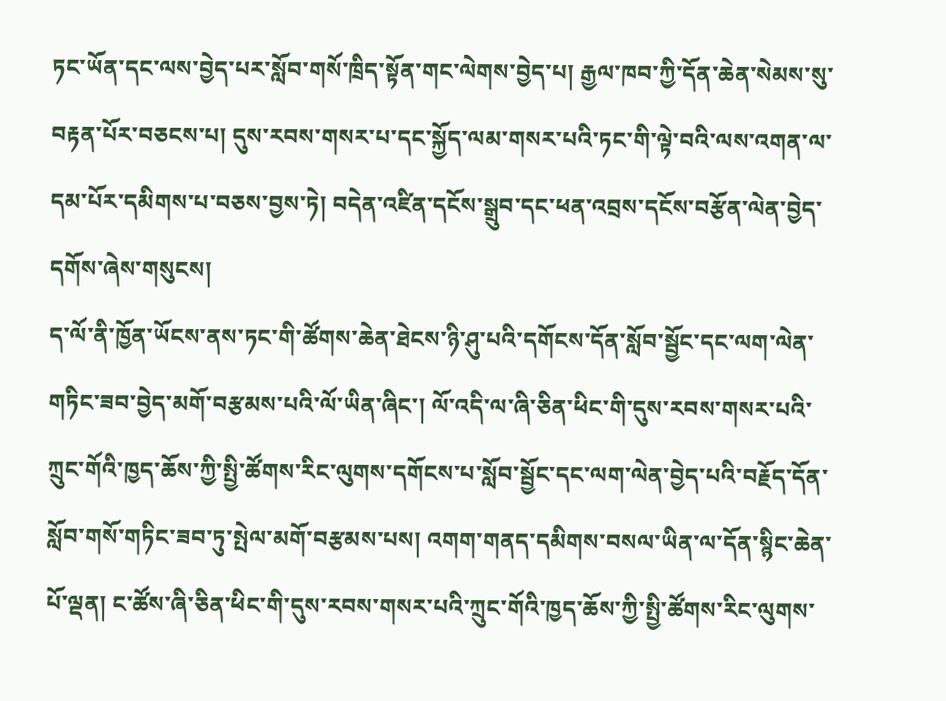ཏང་ཡོན་དང་ལས་བྱེད་པར་སློབ་གསོ་ཁྲིད་སྟོན་གང་ལེགས་བྱེད་པ། རྒྱལ་ཁབ་ཀྱི་དོན་ཆེན་སེམས་སུ་བརྟན་པོར་བཅངས་པ། དུས་རབས་གསར་པ་དང་སྐྱོད་ལམ་གསར་པའི་ཏང་གི་ལྟེ་བའི་ལས་འགན་ལ་དམ་པོར་དམིགས་པ་བཅས་བྱས་ཏེ། བདེན་འཛིན་དངོས་སྒྲུབ་དང་ཕན་འབྲས་དངོས་བརྩོན་ལེན་བྱེད་དགོས་ཞེས་གསུངས།
ད་ལོ་ནི་ཁྱོན་ཡོངས་ནས་ཏང་གི་ཚོགས་ཆེན་ཐེངས་ཉི་ཤུ་པའི་དགོངས་དོན་སློབ་སྦྱོང་དང་ལག་ལེན་གཏིང་ཟབ་བྱེད་མགོ་བརྩམས་པའི་ལོ་ཡིན་ཞིང་། ལོ་འདི་ལ་ཞི་ཅིན་ཕིང་གི་དུས་རབས་གསར་པའི་ཀྲུང་གོའི་ཁྱད་ཆོས་ཀྱི་སྤྱི་ཚོགས་རིང་ལུགས་དགོངས་པ་སློབ་སྦྱོང་དང་ལག་ལེན་བྱེད་པའི་བརྗོད་དོན་སློབ་གསོ་གཏིང་ཟབ་ཏུ་སྤེལ་མགོ་བརྩམས་པས། འགག་གནད་དམིགས་བསལ་ཡིན་ལ་དོན་སྙིང་ཆེན་པོ་ལྡན། ང་ཚོས་ཞི་ཅིན་ཕིང་གི་དུས་རབས་གསར་པའི་ཀྲུང་གོའི་ཁྱད་ཆོས་ཀྱི་སྤྱི་ཚོགས་རིང་ལུགས་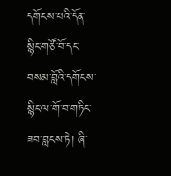དགོངས་པའི་དོན་སྙིང་གཙོ་བོ་དང་བསམ་བློའི་དགོངས་སྙིང་ལ་གོ་བ་གཏིང་ཟབ་བླངས་ཏེ། ཞི་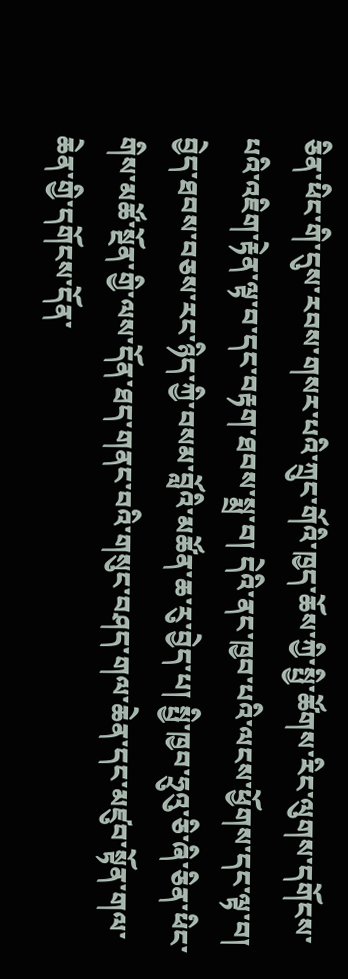ཅིན་ཕིང་གི་དུས་རབས་གསར་པའི་ཀྲུང་གོའི་ཁྱད་ཆོས་ཀྱི་སྤྱི་ཚོགས་རིང་ལུགས་དགོངས་པའི་འཇིག་རྟེན་ལྟ་བ་དང་བརྟག་ཐབས་སྨྲ་བ། དེའི་ནང་ཁྱབ་པའི་ལངས་ཕྱོགས་དང་ལྟ་བ། བྱེད་ཐབས་བཅས་རང་ཉིད་ཀྱི་བསམ་བློའི་མཚོན་ཆ་རུ་བྱེད་པ། སྤྱི་ཁྱབ་ཧྲུའུ་ཅི་ཞི་ཅིན་ཕིང་གིས་མཚོ་སྔོན་གྱི་ལས་དོན་ཐད་གནང་བའི་གསུང་བཤད་གལ་ཆེན་དང་མཛུབ་སྟོན་གལ་ཆེན་གྱི་དགོངས་དོན་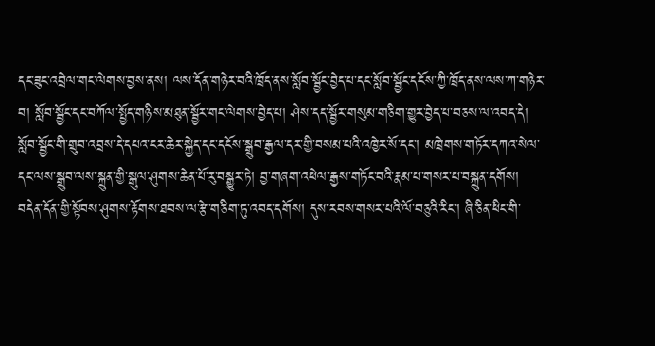དང་ཟུང་འབྲེལ་གང་ལེགས་བྱས་ནས། ལས་དོན་གཉེར་བའི་ཁྲོད་ནས་སློབ་སྦྱོང་བྱེད་པ་དང་སློབ་སྦྱོང་དངོས་ཀྱི་ཁྲོད་ནས་ལས་ཀ་གཉེར་བ། སློབ་སྦྱོང་དང་བཀོལ་སྤྱོད་གཉིས་མཐུན་སྦྱོར་གང་ལེགས་བྱེད་པ། ཤེས་དད་སྦྱོར་གསུམ་གཅིག་གྱུར་བྱེད་པ་བཅས་ལ་འབད་དེ། སློབ་སྦྱོང་གི་གྲུབ་འབྲས་དེ་དཔའ་ངར་ཆེར་སྐྱེད་དང་དངོས་སྒྲུབ་རྒྱལ་དར་གྱི་བསམ་པའི་འཁྱེར་སོ་དང་། མཁྲེགས་གཏོར་དཀའ་སེལ་དང་ལས་སྒྲུབ་ལས་སྐྲུན་གྱི་སྒུལ་ཤུགས་ཆེན་པོ་རུ་བསྒྱུར་ཏེ། བྱ་གཞག་འཕེལ་རྒྱས་གཏོང་བའི་རྣམ་པ་གསར་པ་བསྐྲུན་དགོས།
བདེན་དོན་གྱི་སྟོབས་ཤུགས་རྟོགས་ཐབས་ལ་རྩེ་གཅིག་ཏུ་འབད་དགོས། དུས་རབས་གསར་པའི་ལོ་བཅུའི་རིང་། ཞི་ཅིན་ཕིང་གི་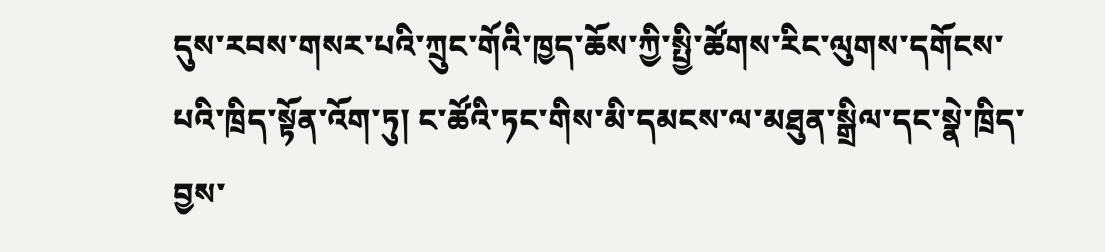དུས་རབས་གསར་པའི་ཀྲུང་གོའི་ཁྱད་ཆོས་ཀྱི་སྤྱི་ཚོགས་རིང་ལུགས་དགོངས་པའི་ཁྲིད་སྟོན་འོག་ཏུ། ང་ཚོའི་ཏང་གིས་མི་དམངས་ལ་མཐུན་སྒྲིལ་དང་སྣེ་ཁྲིད་བྱས་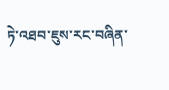ཏེ་འཐབ་ཇུས་རང་བཞིན་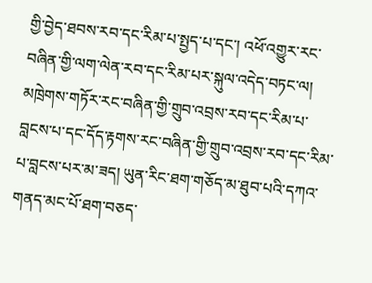གྱི་བྱེད་ཐབས་རབ་དང་རིམ་པ་སྤྱད་པ་དང་། འཕོ་འགྱུར་རང་བཞིན་གྱི་ལག་ལེན་རབ་དང་རིམ་པར་སྐུལ་འདེད་བཏང་ལ། མཁྲེགས་གཏོར་རང་བཞིན་གྱི་གྲུབ་འབྲས་རབ་དང་རིམ་པ་བླངས་པ་དང་དོད་རྟགས་རང་བཞིན་གྱི་གྲུབ་འབྲས་རབ་དང་རིམ་པ་བླངས་པར་མ་ཟད། ཡུན་རིང་ཐག་གཅོད་མ་ཐུབ་པའི་དཀའ་གནད་མང་པོ་ཐག་བཅད་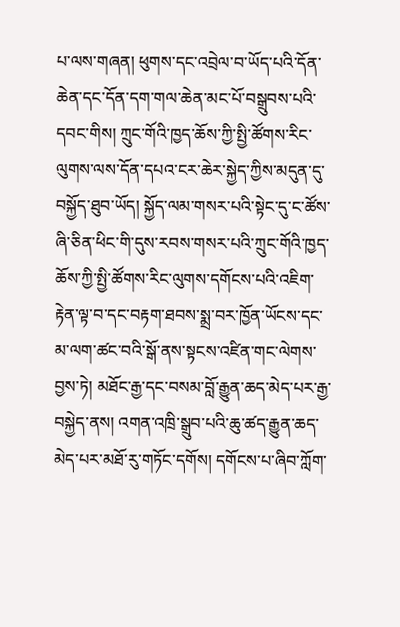པ་ལས་གཞན། ཕུགས་དང་འབྲེལ་བ་ཡོད་པའི་དོན་ཆེན་དང་དོན་དག་གལ་ཆེན་མང་པོ་བསྒྲུབས་པའི་དབང་གིས། ཀྲུང་གོའི་ཁྱད་ཆོས་ཀྱི་སྤྱི་ཚོགས་རིང་ལུགས་ལས་དོན་དཔའ་ངར་ཆེར་སྐྱེད་ཀྱིས་མདུན་དུ་བསྐྱོད་ཐུབ་ཡོད། སྐྱོད་ལམ་གསར་པའི་སྟེང་དུ་ང་ཚོས་ཞི་ཅིན་ཕིང་གི་དུས་རབས་གསར་པའི་ཀྲུང་གོའི་ཁྱད་ཆོས་ཀྱི་སྤྱི་ཚོགས་རིང་ལུགས་དགོངས་པའི་འཇིག་རྟེན་ལྟ་བ་དང་བརྟག་ཐབས་སྨྲ་བར་ཁྱོན་ཡོངས་དང་མ་ལག་ཚང་བའི་སྒོ་ནས་སྟངས་འཛིན་གང་ལེགས་བྱས་ཏེ། མཐོང་རྒྱ་དང་བསམ་བློ་རྒྱུན་ཆད་མེད་པར་རྒྱ་བསྐྱེད་ནས། འགན་འཁྲི་སྒྲུབ་པའི་ཆུ་ཚད་རྒྱུན་ཆད་མེད་པར་མཐོ་རུ་གཏོང་དགོས། དགོངས་པ་ཞིབ་ཀློག་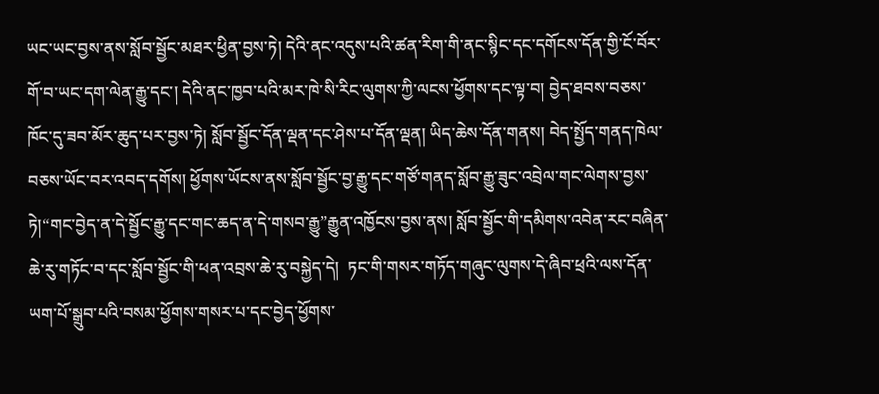ཡང་ཡང་བྱས་ནས་སློབ་སྦྱོང་མཐར་ཕྱིན་བྱས་ཏེ། དེའི་ནང་འདུས་པའི་ཚན་རིག་གི་ནང་སྙིང་དང་དགོངས་དོན་གྱི་ངོ་བོར་གོ་བ་ཡང་དག་ལེན་རྒྱུ་དང་། དེའི་ནང་ཁྱབ་པའི་མར་ཁེ་སི་རིང་ལུགས་ཀྱི་ལངས་ཕྱོགས་དང་ལྟ་བ། བྱེད་ཐབས་བཅས་ཁོང་དུ་ཟབ་མོར་ཆུད་པར་བྱས་ཏེ། སློབ་སྦྱོང་དོན་ལྡན་དང་ཤེས་པ་དོན་ལྡན། ཡིད་ཆེས་དོན་གནས། བེད་སྤྱོད་གནད་ཁེལ་བཅས་ཡོང་བར་འབད་དགོས། ཕྱོགས་ཡོངས་ནས་སློབ་སྦྱོང་བྱ་རྒྱུ་དང་གཙོ་གནད་སློབ་རྒྱུ་ཟུང་འབྲེལ་གང་ལེགས་བྱས་ཏེ།“གང་བྱེད་ན་དེ་སྦྱོང་རྒྱུ་དང་གང་ཆད་ན་དེ་གསབ་རྒྱུ”རྒྱུན་འཁྱོངས་བྱས་ནས། སློབ་སྦྱོང་གི་དམིགས་འབེན་རང་བཞིན་ཆེ་རུ་གཏོང་བ་དང་སློབ་སྦྱོང་གི་ཕན་འབྲས་ཆེ་རུ་བསྐྱེད་དེ།  ཏང་གི་གསར་གཏོད་གཞུང་ལུགས་དེ་ཞིབ་ཕྲའི་ལས་དོན་ཡག་པོ་སྒྲུབ་པའི་བསམ་ཕྱོགས་གསར་པ་དང་བྱེད་ཕྱོགས་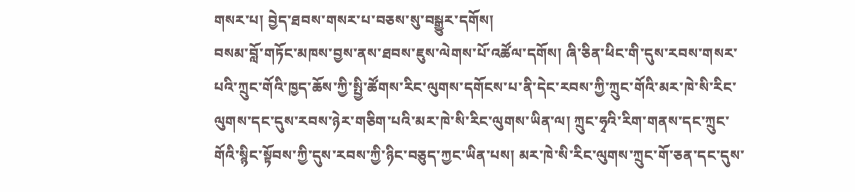གསར་པ། བྱེད་ཐབས་གསར་པ་བཅས་སུ་བསྒྱུར་དགོས།
བསམ་བློ་གཏོང་མཁས་བྱས་ནས་ཐབས་ཇུས་ལེགས་པོ་འཚོལ་དགོས། ཞི་ཅིན་ཕིང་གི་དུས་རབས་གསར་པའི་ཀྲུང་གོའི་ཁྱད་ཆོས་ཀྱི་སྤྱི་ཚོགས་རིང་ལུགས་དགོངས་པ་ནི་དེང་རབས་ཀྱི་ཀྲུང་གོའི་མར་ཁེ་སི་རིང་ལུགས་དང་དུས་རབས་ཉེར་གཅིག་པའི་མར་ཁེ་སི་རིང་ལུགས་ཡིན་ལ། ཀྲུང་ཧྭའི་རིག་གནས་དང་ཀྲུང་གོའི་སྙིང་སྟོབས་ཀྱི་དུས་རབས་ཀྱི་ཉིང་བཅུད་ཀྱང་ཡིན་པས། མར་ཁེ་སི་རིང་ལུགས་ཀྲུང་གོ་ཅན་དང་དུས་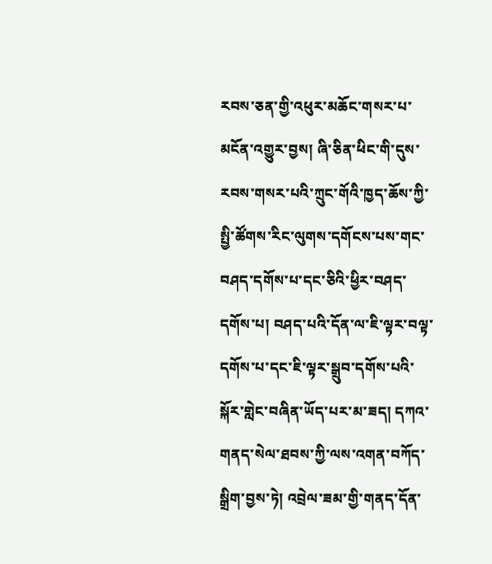རབས་ཅན་གྱི་འཕུར་མཆོང་གསར་པ་མངོན་འགྱུར་བྱས། ཞི་ཅིན་ཕིང་གི་དུས་རབས་གསར་པའི་ཀྲུང་གོའི་ཁྱད་ཆོས་ཀྱི་སྤྱི་ཚོགས་རིང་ལུགས་དགོངས་པས་གང་བཤད་དགོས་པ་དང་ཅིའི་ཕྱིར་བཤད་དགོས་པ། བཤད་པའི་དོན་ལ་ཇི་ལྟར་བལྟ་དགོས་པ་དང་ཇི་ལྟར་སྒྲུབ་དགོས་པའི་སྐོར་གླེང་བཞིན་ཡོད་པར་མ་ཟད། དཀའ་གནད་སེལ་ཐབས་ཀྱི་ལས་འགན་བཀོད་སྒྲིག་བྱས་ཏེ། འབྲེལ་ཟམ་གྱི་གནད་དོན་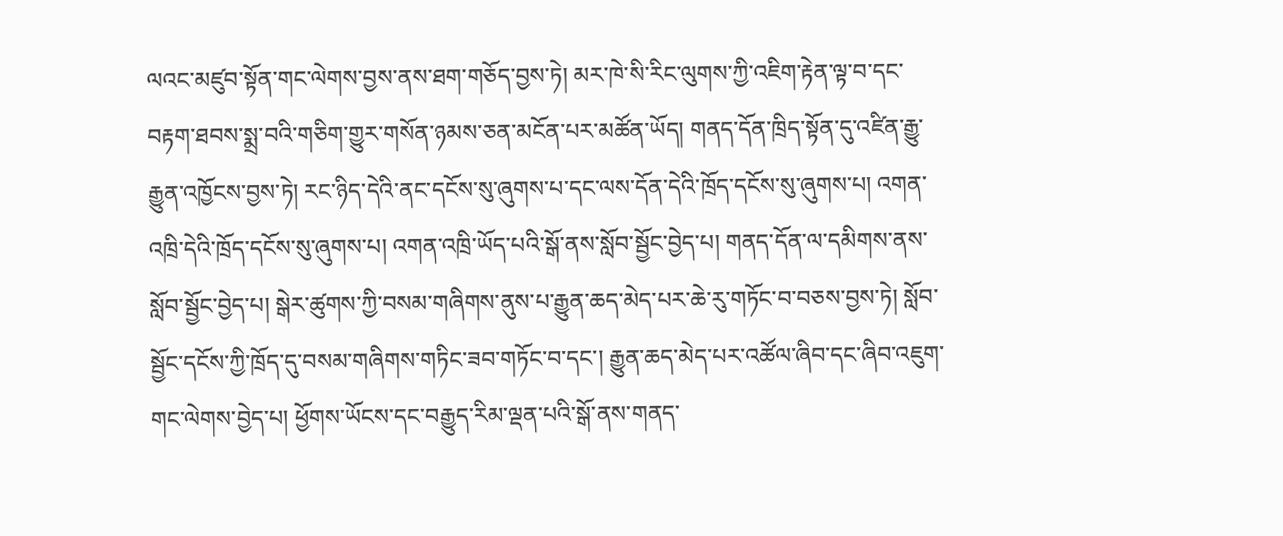ལའང་མཛུབ་སྟོན་གང་ལེགས་བྱས་ནས་ཐག་གཅོད་བྱས་ཏེ། མར་ཁེ་སི་རིང་ལུགས་ཀྱི་འཇིག་རྟེན་ལྟ་བ་དང་བརྟག་ཐབས་སྨྲ་བའི་གཅིག་གྱུར་གསོན་ཉམས་ཅན་མངོན་པར་མཚོན་ཡོད། གནད་དོན་ཁྲིད་སྟོན་དུ་འཛིན་རྒྱུ་རྒྱུན་འཁྱོངས་བྱས་ཏེ། རང་ཉིད་དེའི་ནང་དངོས་སུ་ཞུགས་པ་དང་ལས་དོན་དེའི་ཁྲོད་དངོས་སུ་ཞུགས་པ། འགན་འཁྲི་དེའི་ཁྲོད་དངོས་སུ་ཞུགས་པ། འགན་འཁྲི་ཡོད་པའི་སྒོ་ནས་སློབ་སྦྱོང་བྱེད་པ། གནད་དོན་ལ་དམིགས་ནས་སློབ་སྦྱོང་བྱེད་པ། སྒེར་ཚུགས་ཀྱི་བསམ་གཞིགས་ནུས་པ་རྒྱུན་ཆད་མེད་པར་ཆེ་རུ་གཏོང་བ་བཅས་བྱས་ཏེ། སློབ་སྦྱོང་དངོས་ཀྱི་ཁྲོད་དུ་བསམ་གཞིགས་གཏིང་ཟབ་གཏོང་བ་དང་། རྒྱུན་ཆད་མེད་པར་འཚོལ་ཞིབ་དང་ཞིབ་འཇུག་གང་ལེགས་བྱེད་པ། ཕྱོགས་ཡོངས་དང་བརྒྱུད་རིམ་ལྡན་པའི་སྒོ་ནས་གནད་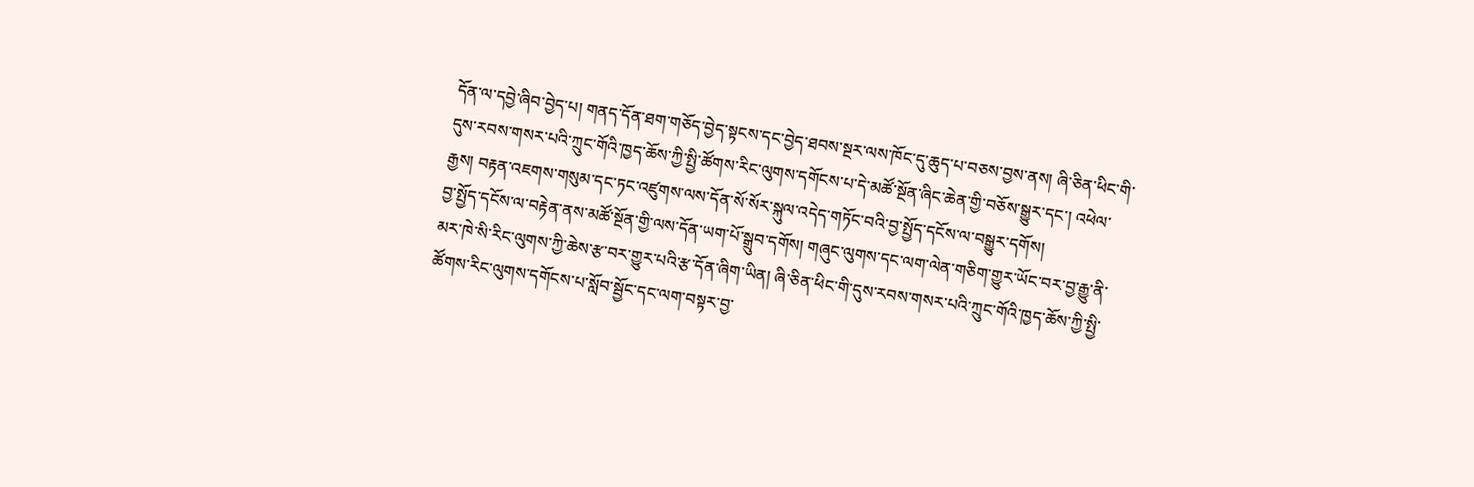དོན་ལ་དབྱེ་ཞིབ་བྱེད་པ། གནད་དོན་ཐག་གཅོད་བྱེད་སྟངས་དང་བྱེད་ཐབས་སྔར་ལས་ཁོང་དུ་ཆུད་པ་བཅས་བྱས་ནས། ཞི་ཅིན་ཕིང་གི་དུས་རབས་གསར་པའི་ཀྲུང་གོའི་ཁྱད་ཆོས་ཀྱི་སྤྱི་ཚོགས་རིང་ལུགས་དགོངས་པ་དེ་མཚོ་སྔོན་ཞིང་ཆེན་གྱི་བཅོས་སྒྱུར་དང་། འཕེལ་རྒྱས། བརྟན་འཇགས་གསུམ་དང་ཏང་འཛུགས་ལས་དོན་སོ་སོར་སྐུལ་འདེད་གཏོང་བའི་བྱ་སྤྱོད་དངོས་ལ་བསྒྱུར་དགོས།
བྱ་སྤྱོད་དངོས་ལ་བརྟེན་ནས་མཚོ་སྔོན་གྱི་ལས་དོན་ཡག་པོ་སྒྲུབ་དགོས། གཞུང་ལུགས་དང་ལག་ལེན་གཅིག་གྱུར་ཡོང་བར་བྱ་རྒྱུ་ནི་མར་ཁེ་སི་རིང་ལུགས་ཀྱི་ཆེས་རྩ་བར་གྱུར་པའི་རྩ་དོན་ཞིག་ཡིན། ཞི་ཅིན་ཕིང་གི་དུས་རབས་གསར་པའི་ཀྲུང་གོའི་ཁྱད་ཆོས་ཀྱི་སྤྱི་ཚོགས་རིང་ལུགས་དགོངས་པ་སློབ་སྦྱོང་དང་ལག་བསྟར་བྱ་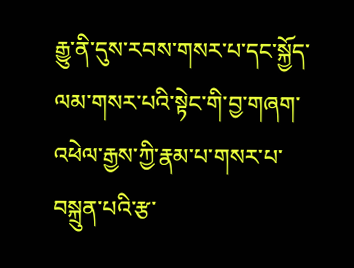རྒྱུ་ནི་དུས་རབས་གསར་པ་དང་སྐྱོད་ལམ་གསར་པའི་སྟེང་གི་བྱ་གཞག་འཕེལ་རྒྱས་ཀྱི་རྣམ་པ་གསར་པ་བསྐྲུན་པའི་རྩ་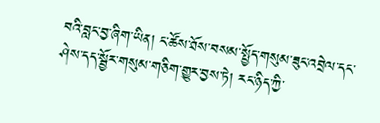བའི་བླང་བྱ་ཞིག་ཡིན། ང་ཚོས་ཐོས་བསམ་སྤྱོད་གསུམ་ཟུང་འབྲེལ་དང་ཤེས་དད་སྦྱོར་གསུམ་གཅིག་གྱུར་བྱས་ཏེ། རང་ཉིད་ཀྱི་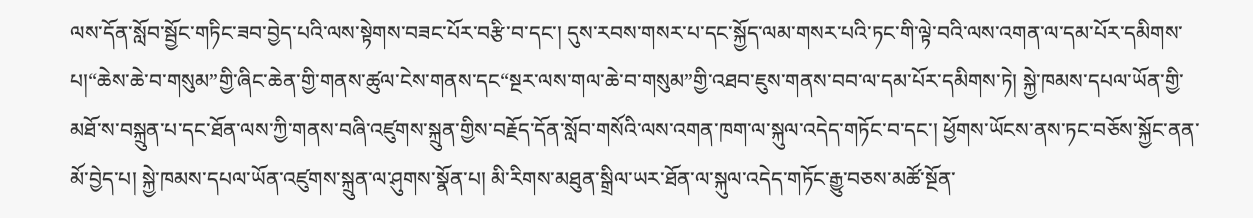ལས་དོན་སློབ་སྦྱོང་གཏིང་ཟབ་བྱེད་པའི་ལས་སྟེགས་བཟང་པོར་བརྩི་བ་དང་། དུས་རབས་གསར་པ་དང་སྐྱོད་ལམ་གསར་པའི་ཏང་གི་ལྟེ་བའི་ལས་འགན་ལ་དམ་པོར་དམིགས་པ།“ཆེས་ཆེ་བ་གསུམ”གྱི་ཞིང་ཆེན་གྱི་གནས་ཚུལ་ངེས་གནས་དང“སྔར་ལས་གལ་ཆེ་བ་གསུམ”གྱི་འཐབ་ཇུས་གནས་བབ་ལ་དམ་པོར་དམིགས་ཏེ། སྐྱེ་ཁམས་དཔལ་ཡོན་གྱི་མཐོ་ས་བསྐྲུན་པ་དང་ཐོན་ལས་ཀྱི་གནས་བཞི་འཛུགས་སྐྲུན་གྱིས་བརྗོད་དོན་སློབ་གསོའི་ལས་འགན་ཁག་ལ་སྐུལ་འདེད་གཏོང་བ་དང་། ཕྱོགས་ཡོངས་ནས་ཏང་བཅོས་སྐྱོང་ནན་མོ་བྱེད་པ། སྐྱེ་ཁམས་དཔལ་ཡོན་འཛུགས་སྐྲུན་ལ་ཤུགས་སྣོན་པ། མི་རིགས་མཐུན་སྒྲིལ་ཡར་ཐོན་ལ་སྐུལ་འདེད་གཏོང་རྒྱུ་བཅས་མཚོ་སྔོན་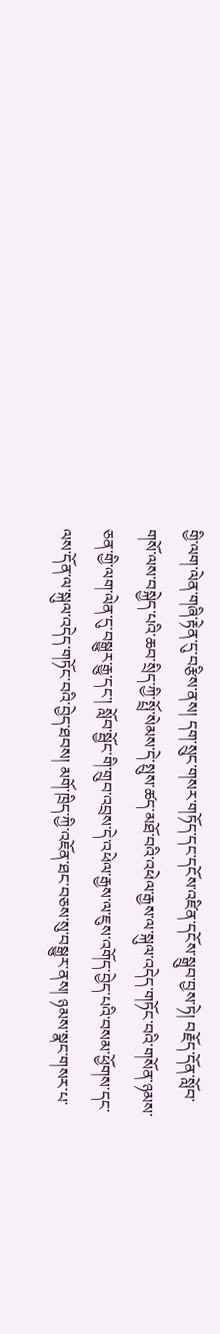གྱི་ལག་ལེན་གཞི་རྟེན་དུ་བརྩིས་ནས། དག་སྲུང་གསར་གཏོད་དང་དངོས་འཛིན་དངོས་སྒྲུབ་བྱས་ཏེ། བརྗོད་དོན་སློབ་གསོ་ལས་བསྐྱེད་པའི་ཆབ་སྲིད་ཀྱི་སྤྲོ་སེམས་དེ་སྤུས་ཚད་མཐོ་བའི་འཕེལ་རྒྱས་ལ་སྐུལ་འདེད་གཏོང་བའི་གསོན་ཉམས་ཅན་གྱི་ལག་ལེན་དུ་བསྒྱུར་རྒྱུ་དང་། སློབ་སྦྱོང་གི་གྲུབ་འབྲས་དེ་འཕེལ་རྒྱས་ལ་ཇུས་འགོད་བྱེད་པའི་བསམ་ཕྱོགས་དང་ལས་དོན་ལ་སྐུལ་འདེད་གཏོང་བའི་བྱེད་ཐབས། མགོ་ཁྲིད་ཀྱི་འཇོན་ཐང་བཅས་སུ་བསྒྱུར་ནས། ཉམས་སྣང་གསར་པ་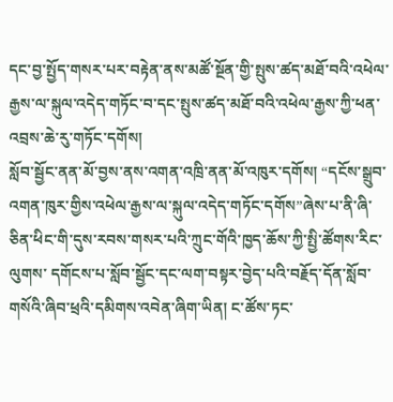དང་བྱ་སྤྱོད་གསར་པར་བརྟེན་ནས་མཚོ་སྔོན་གྱི་སྤུས་ཚད་མཐོ་བའི་འཕེལ་རྒྱས་ལ་སྐུལ་འདེད་གཏོང་བ་དང་སྤུས་ཚད་མཐོ་བའི་འཕེལ་རྒྱས་ཀྱི་ཕན་འབྲས་ཆེ་རུ་གཏོང་དགོས།
སློབ་སྦྱོང་ནན་མོ་བྱས་ནས་འགན་འཁྲི་ནན་མོ་འཁུར་དགོས། “དངོས་སྒྲུབ་འགན་ཁུར་གྱིས་འཕེལ་རྒྱས་ལ་སྐུལ་འདེད་གཏོང་དགོས”ཞེས་པ་ནི་ཞི་ཅིན་ཕིང་གི་དུས་རབས་གསར་པའི་ཀྲུང་གོའི་ཁྱད་ཆོས་ཀྱི་སྤྱི་ཚོགས་རིང་ལུགས་ དགོངས་པ་སློབ་སྦྱོང་དང་ལག་བསྟར་བྱེད་པའི་བརྗོད་དོན་སློབ་གསོའི་ཞིབ་ཕྲའི་དམིགས་འབེན་ཞིག་ཡིན། ང་ཚོས་ཏང་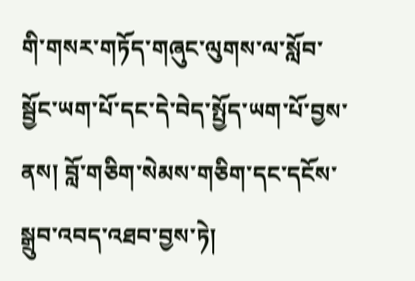གི་གསར་གཏོད་གཞུང་ལུགས་ལ་སློབ་སྦྱོང་ཡག་པོ་དང་དེ་བེད་སྤྱོད་ཡག་པོ་བྱས་ནས། བློ་གཅིག་སེམས་གཅིག་དང་དངོས་སྒྲུབ་འབད་འཐབ་བྱས་ཏེ།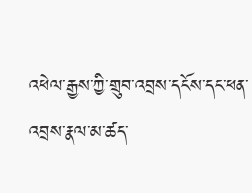འཕེལ་རྒྱས་ཀྱི་གྲུབ་འབྲས་དངོས་དང་ཕན་འབྲས་རྣལ་མ་ཚད་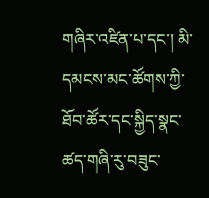གཞིར་འཛིན་པ་དང་། མི་དམངས་མང་ཚོགས་ཀྱི་ཐོབ་ཚོར་དང་སྐྱིད་སྣང་ཚད་གཞི་རུ་བཟུང་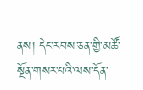ནས། དེང་རབས་ཅན་གྱི་མཚོ་སྔོན་གསར་པའི་ལས་དོན་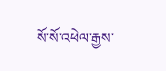སོ་སོ་འཕེལ་རྒྱས་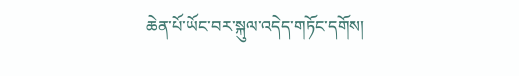ཆེན་པོ་ཡོང་བར་སྐུལ་འདེད་གཏོང་དགོས།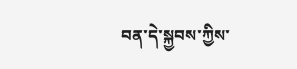བན་དེ་སྐྱབས་ཀྱིས་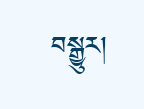བསྒྱུར།